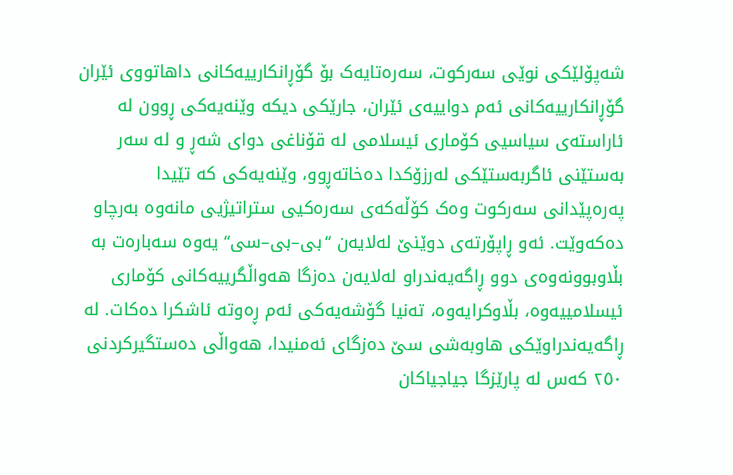شەپۆلێکی نوێی سەرکوت، سەرەتایەک بۆ گۆڕانکارییەکانی داهاتووی ئێران
گۆڕانکارییەکانی ئەم دواییەی ئێران، جارێکی دیکە وێنەیەکی ڕوون لە ئاراستەی سیاسیی کۆماری ئیسلامی لە قۆناغی دوای شەڕ و لە سەر بەستێنی ئاگربەستێکی لەرزۆکدا دەخاتەڕوو، وێنەیەکی کە تێیدا پەرەپێدانی سەرکوت وەک کۆڵەکەی سەرەکیی ستراتیژیی مانەوە بەرچاو دەکەوێت. ئەو ڕاپۆرتەی دوێنێ لەلایەن “بی–بی–سی“یەوە سەبارەت بە بڵاوبوونەوەی دوو ڕاگەیەندراو لەلایەن دەزگا هەواڵگرییەکانی کۆماری ئیسلامییەوە، بڵاوکرایەوە، تەنیا گۆشەیەکی ئەم ڕەوتە ئاشکرا دەکات. لە ڕاگەیەندراوێکی هاوبەشی سێ دەزگای ئەمنیدا، هەواڵی دەستگیرکردنی ۲٥۰ کەس لە پارێزگا جیاجیاکان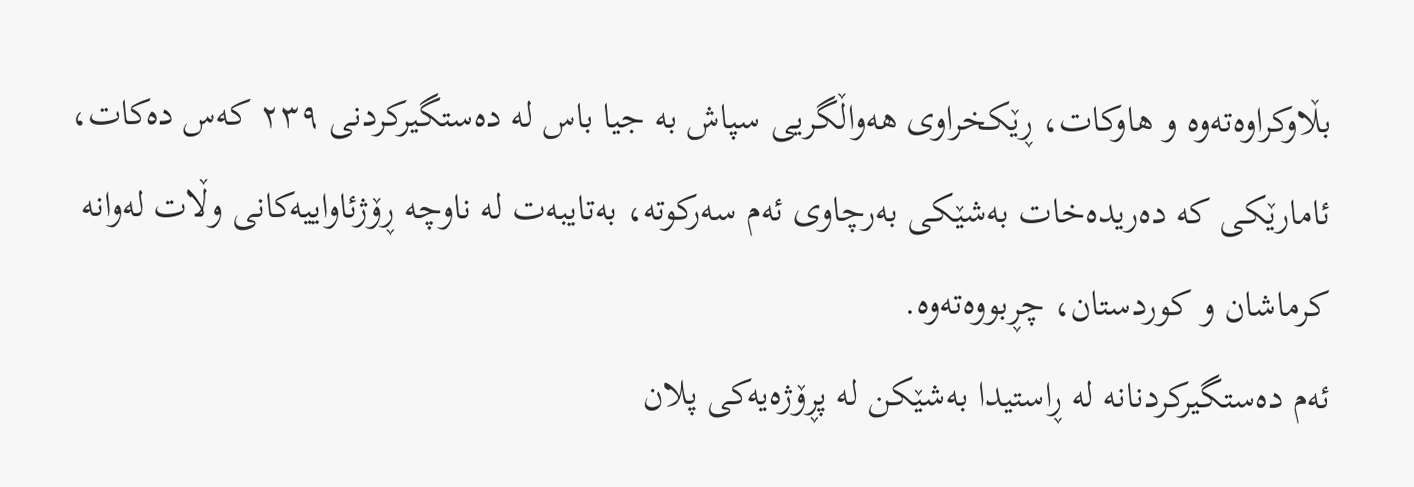بڵاوکراوەتەوە و هاوکات، ڕێکخراوی هەواڵگریی سپاش بە جیا باس لە دەستگیرکردنی ۲۳۹ کەس دەکات، ئامارێکی کە دەریدەخات بەشێکی بەرچاوی ئەم سەرکوتە، بەتایبەت لە ناوچە ڕۆژئاواییەکانی وڵات لەوانە کرماشان و کوردستان، چڕبووەتەوە.
ئەم دەستگیرکردنانە لە ڕاستیدا بەشێکن لە پڕۆژەیەکی پلان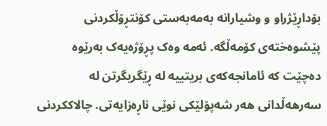بۆداڕێژراو و وشیارانە بەمەبەستی کۆنتڕۆڵکردنی پێشوەختەی کۆمەڵگە. ئەمە وەک پڕۆژەیەک بەرێوە دەچێت کە ئامانجەکەی بریتییە لە ڕێگریگرتن لە سەرهەڵدانی هەر شەپۆلێکی نوێی ناڕەزایەتی. چالاککردنی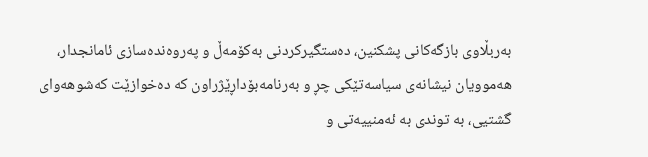بەربڵاوی بازگەکانی پشکنین، دەستگیرکردنی بەکۆمەڵ و پەروەندەسازی ئامانجدار، هەموویان نیشانەی سیاسەتێکی چڕ و بەرنامەبۆداڕێژراون کە دەخوازێت کەشوهەوای گشتیی، بە توندی بە ئەمنییەتی و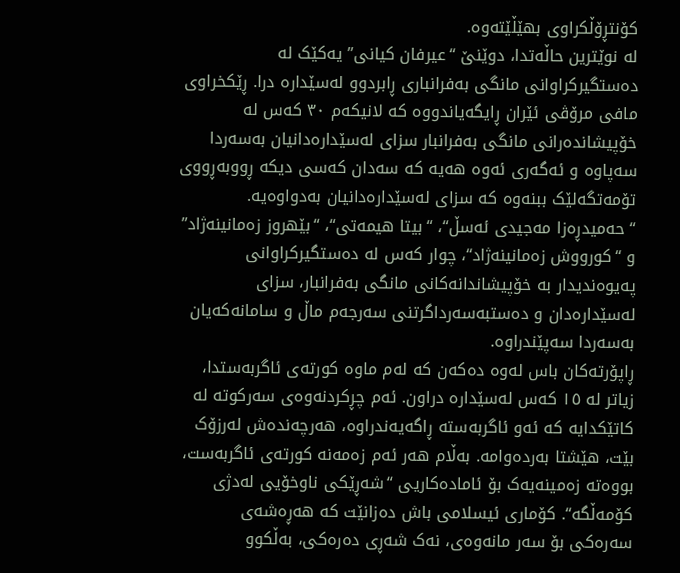کۆنتڕۆڵکراوی بهێڵێتەوە.
لە نوێترین حاڵەتدا، دوێنێ “عیرفان کیانی” یەکێک لە دەستگیرکراوانی مانگی بەفرانباری ڕابردوو لەسێدارە درا. ڕێکخراوی مافی مرۆڤی ئێران ڕایگەیاندووە کە لانیکەم ۳۰ کەس لە خۆپیشاندەرانی مانگی بەفرانبار سزای لەسێدارەدانیان بەسەردا سەپاوە و ئەگەری ئەوە هەیە کە سەدان کەسی دیکە ڕووبەڕووی تۆمەتگەلێک ببنەوە کە سزای لەسێدارەدانیان بەدواوەیە.
“حەمیدڕەزا مەجیدی ئەسڵ“، “بیتا هیمەتی“، “بێهروز زەمانینەژاد” و “کورووش زەمانینەژاد“، چوار کەس لە دەستگیرکراوانی پەیوەندیدار بە خۆپیشاندانەکانی مانگی بەفرانبار، سزای لەسێدارەدان و دەستبەسەرداگرتنی سەرجەم ماڵ و سامانەکەیان بەسەردا سەپێندراوە.
ڕاپۆرتەکان باس لەوە دەکەن کە لەم ماوە کورتەی ئاگربەستدا، زیاتر لە ۱٥ کەس لەسێدارە دراون. ئەم چڕکردنەوەی سەرکوتە لە کاتێکدایە کە ئەو ئاگربەستە ڕاگەیەندراوە، هەرچەندەش لەرزۆک بێت، هێشتا بەردەوامە. بەڵام هەر ئەم زەمەنە کورتەی ئاگربەست، بووەتە زەمینەیەک بۆ ئامادەکاریی “شەڕێکی ناوخۆیی لەدژی کۆمەڵگە“. کۆماری ئیسلامی باش دەزانێت کە هەڕەشەی سەرەکی بۆ سەر مانەوەی، نەک شەڕی دەرەکی، بەڵکوو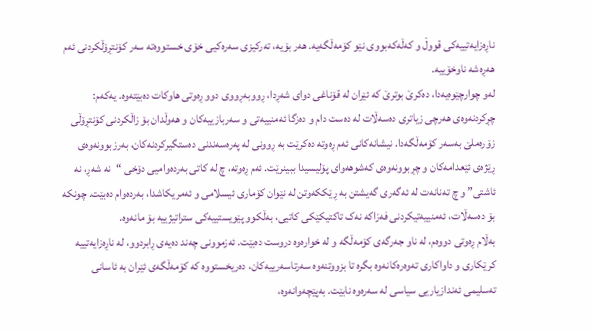ناڕەزایەتییەکی قووڵ و کەڵەکەبووی نێو کۆمەڵگەیە. هەر بۆیە، تەرکیزی سەرەکیی خۆی خستووەتە سەر کۆنتڕۆڵکردنی ئەم هەڕەشە ناوخۆییە.
لەو چوارچێوەیەدا، دەکرێ بوترێ کە ئێران لە قۆناغی دوای شەڕدا، ڕووبەڕووی دوو ڕەوتی هاوکات دەبێتەوە. یەکەم: چڕکردنەوەی هەرچی زیاتری دەسەڵات لە دەست دام و دەزگا ئەمنییەتی و سەربازییەکان و هەوڵدان بۆ زاڵکردنی کۆنتڕۆڵی زۆرەملێ بەسەر کۆمەڵگەدا. نیشانەکانی ئەم ڕەوتە دەکرێت بە ڕوونی لە پەرەسەندنی دەستگیرکردنەکان، بەرزبوونەوەی ڕێژەی ئێعدامەکان و چڕبوونەوەی کەشوهەوای پۆلیسیدا ببینرێت. ئەم ڕەوتە، چ لە کاتی بەردەوامیی دۆخی “نە شەڕ، نە ئاشتی” و چ تەنانەت لە ئەگەری گەیشتن بە ڕێککەوتن لە نێوان کۆماری ئیسلامی و ئەمریکاشدا، بەردەوام دەبێت. چونکە بۆ دەسەڵات، ئەمنییەتیکردنی فەزاکە نەک تاکتیکێکی کاتیی، بەڵکوو پێویستییەکی ستراتیژییە بۆ مانەوە.
بەڵام ڕەوتی دووەم، لە ناو جەرگەی کۆمەڵگە و لە خوارەوە دروست دەبێت. ئەزموونی چەند دەیەی ڕابردوو، لە ناڕەزایەتییە کرێکاری و داواکاری تەوەرەکانەوە بگرە تا بزووتنەوە سەرتاسەرییەکان، دەریخستووە کە کۆمەڵگەی ئێران بە ئاسانی تەسلیمی ئەندازیاریی سیاسی لە سەرەوە نابێت. بەپێچەوانەوە،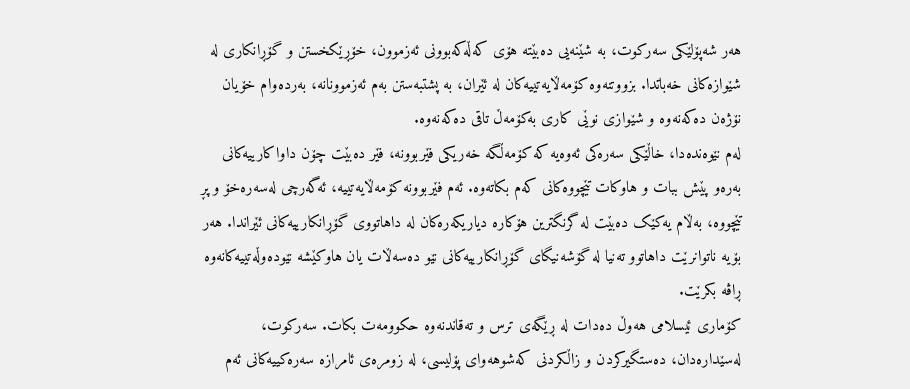هەر شەپۆلێکی سەرکوت، بە شێنەیی دەبێتە هۆی کەڵەکەبوونی ئەزموون، خۆڕێکخستن و گۆڕانکاری لە شێوازەکانی خەباتدا. بزووتنەوە کۆمەڵایەتییەکان لە ئێران، بە پشتبەستن بەم ئەزموونانە، بەردەوام خۆیان نۆژەن دەکەنەوە و شێوازی نوێی کاری بەکۆمەڵ تاقی دەکەنەوە.
لەم نێوەندەدا، خاڵێکی سەرەکی ئەوەیە کە کۆمەڵگە خەریکی فێربوونە، فێر دەبێت چۆن داواکارییەکانی بەرەو پێش ببات و هاوکات تێچووەکانی کەم بکاتەوە. ئەم فێربوونە کۆمەڵایەتییە، ئەگەرچی لەسەرەخۆ و پڕ تێچووە، بەڵام یەکێک دەبێت لە گرنگترین هۆکارە دیاریکەرەکان لە داهاتووی گۆڕانکارییەکانی ئێراندا. هەر بۆیە ناتوانرێت داهاتوو تەنیا لە گۆشەنیگای گۆڕانکارییەکانی نێو دەسەڵات یان هاوکێشە نێودەوڵەتییەکانەوە ڕاڤە بکرێت.
کۆماری ئیسلامی هەوڵ دەدات لە ڕێگەی ترس و تەقاندنەوە حکوومەت بکات. سەرکوت، لەسێدارەدان، دەستگیرکردن و زاڵکردنی کەشوهەوای پۆلیسی، لە زومرەی ئامرازە سەرەکییەکانی ئەم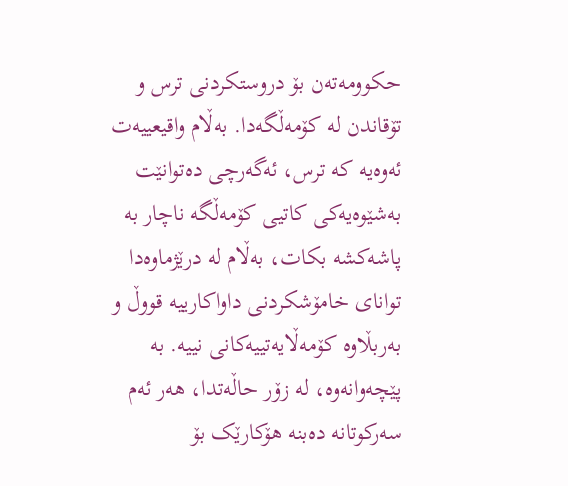حکوومەتەن بۆ دروستکردنی ترس و تۆقاندن لە کۆمەڵگەدا. بەڵام واقیعییەت ئەوەیە کە ترس، ئەگەرچی دەتوانێت بەشێوەیەکی کاتیی کۆمەڵگە ناچار بە پاشەکشە بکات، بەڵام لە درێژماوەدا توانای خامۆشکردنی داواکارییە قووڵ و بەربڵاوە کۆمەڵایەتییەکانی نییە. بە پێچەوانەوە، لە زۆر حاڵەتدا، هەر ئەم سەرکوتانە دەبنە هۆکارێک بۆ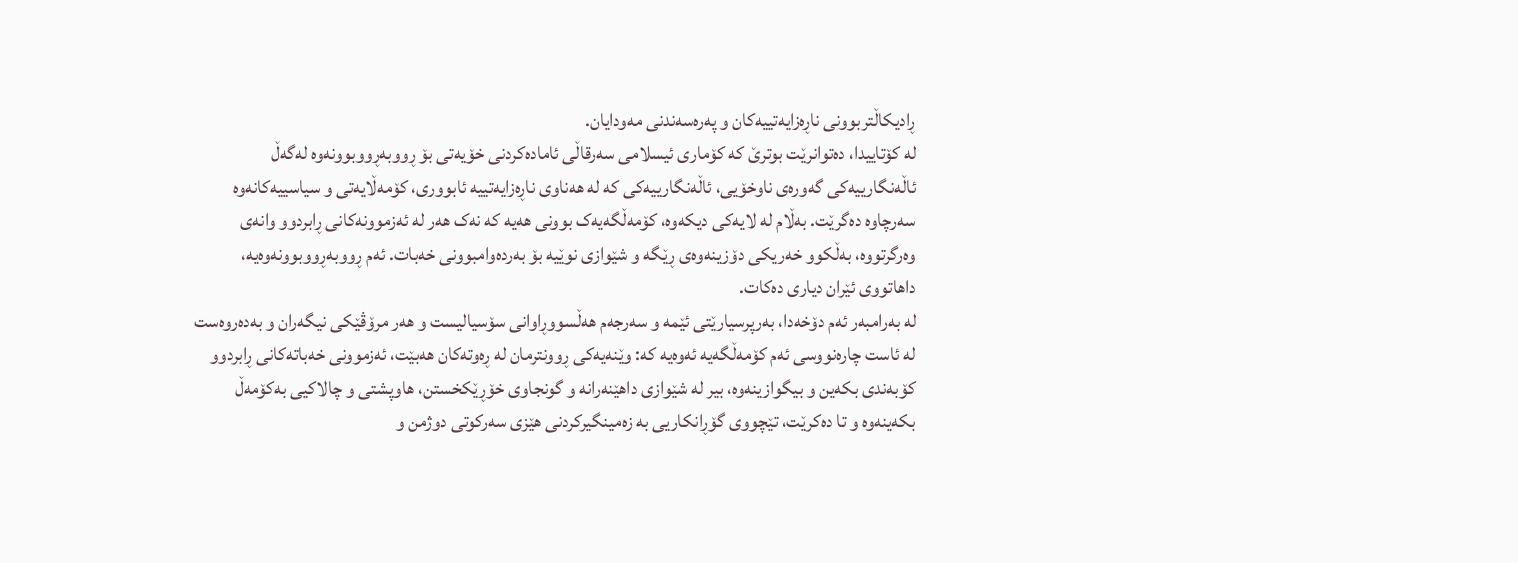ڕادیکاڵتربوونی ناڕەزایەتییەکان و پەرەسەندنی مەودایان.
لە کۆتاییدا، دەتوانرێت بوترێ کە کۆماری ئیسلامی سەرقاڵی ئامادەکردنی خۆیەتی بۆ ڕووبەڕووبوونەوە لەگەڵ ئاڵەنگارییەکی گەورەی ناوخۆیی، ئاڵەنگارییەکی کە لە هەناوی ناڕەزایەتییە ئابووری، کۆمەڵایەتی و سیاسییەکانەوە سەرچاوە دەگرێت. بەڵام لە لایەکی دیکەوە، کۆمەڵگەیەک بوونی هەیە کە نەک هەر لە ئەزموونەکانی ڕابردوو وانەی وەرگرتووە، بەڵکوو خەریکی دۆزینەوەی ڕێگە و شێوازی نوێیە بۆ بەردەوامبوونی خەبات. ئەم ڕووبەڕووبوونەوەیە، داهاتووی ئێران دیاری دەکات.
لە بەرامبەر ئەم دۆخەدا، بەرپرسیارێتی ئێمە و سەرجەم هەڵسووڕاوانی سۆسیالیست و هەر مرۆڤێکی نیگەران و بەدەروەست لە ئاست چارەنووسی ئەم کۆمەڵگەیە ئەوەیە کە: وێنەیەکی ڕوونترمان لە ڕەوتەکان هەبێت، ئەزموونی خەباتەکانی ڕابردوو کۆبەندی بکەین و بیگوازینەوە، بیر لە شێوازی داهێنەرانە و گونجاوی خۆڕێکخستن، هاوپشتی و چالاکیی بەکۆمەڵ بکەینەوە و تا دەکرێت، تێچووی گۆڕانکاریی بە زەمینگیرکردنی هێزی سەرکوتی دوژمن و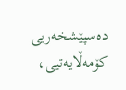دەسپێشخەریی کۆمەڵایەتیی،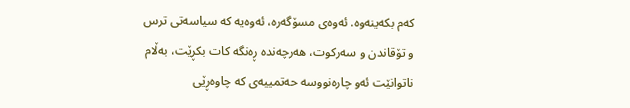کەم بکەینەوە. ئەوەی مسۆگەرە، ئەوەیە کە سیاسەتی ترس و تۆقاندن و سەرکوت، هەرچەندە ڕەنگە کات بکڕێت، بەڵام ناتوانێت ئەو چارەنووسە حەتمییەی کە چاوەڕێی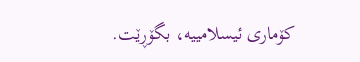کۆماری ئیسلامییە، بگۆڕێت.